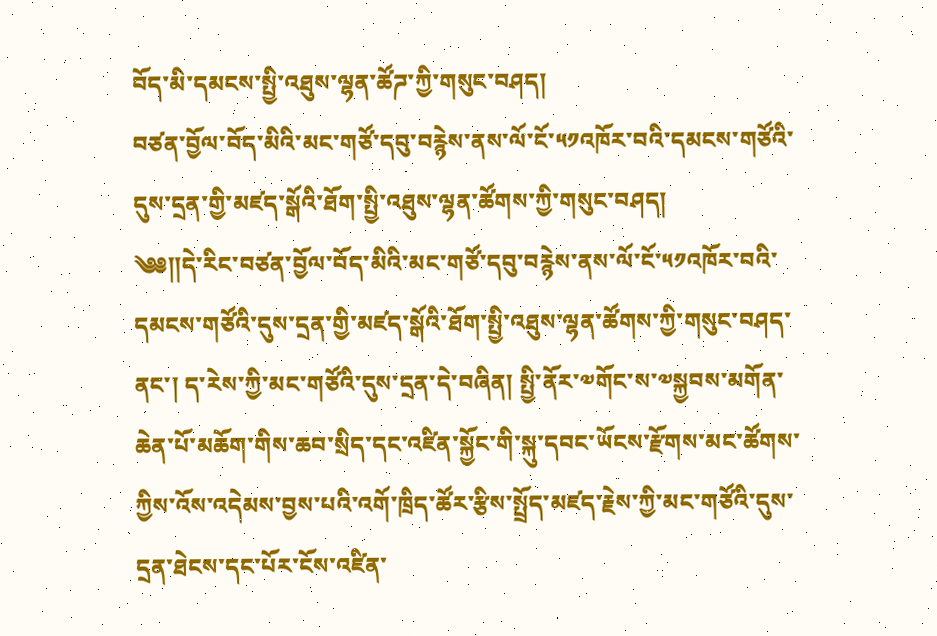བོད་མི་དམངས་སྤྱི་འཐུས་ལྷན་ཚོཌ་ཀྱི་གསུང་བཤད།
བཙན་བྱོལ་བོད་མིའི་མང་གཙོ་དབུ་བརྙེས་ནས་ལོ་ངོ་༥༡འཁོར་བའི་དམངས་གཙོའི་དུས་དྲན་གྱི་མཛད་སྒོའི་ཐོག་སྤྱི་འཐུས་ལྷན་ཚོགས་ཀྱི་གསུང་བཤད།
༄༅༎དེ་རིང་བཙན་བྱོལ་བོད་མིའི་མང་གཙོ་དབུ་བརྙེས་ནས་ལོ་ངོ་༥༡འཁོར་བའི་དམངས་གཙོའི་དུས་དྲན་གྱི་མཛད་སྒོའི་ཐོག་སྤྱི་འཐུས་ལྷན་ཚོགས་ཀྱི་གསུང་བཤད་ནང་། ད་རེས་ཀྱི་མང་གཙོའི་དུས་དྲན་དེ་བཞིན། སྤྱི་ནོར་༧གོང་ས་༧སྐྱབས་མགོན་ཆེན་པོ་མཆོག་གིས་ཆབ་སྲིད་དང་འཛིན་སྐྱོང་གི་སྐུ་དབང་ཡོངས་རྫོགས་མང་ཚོགས་ཀྱིས་འོས་འདེམས་བྱས་པའི་འགོ་ཁྲིད་ཚོར་རྩིས་སྤྲོད་མཛད་རྗེས་ཀྱི་མང་གཙོའི་དུས་དྲན་ཐེངས་དང་པོར་ངོས་འཛིན་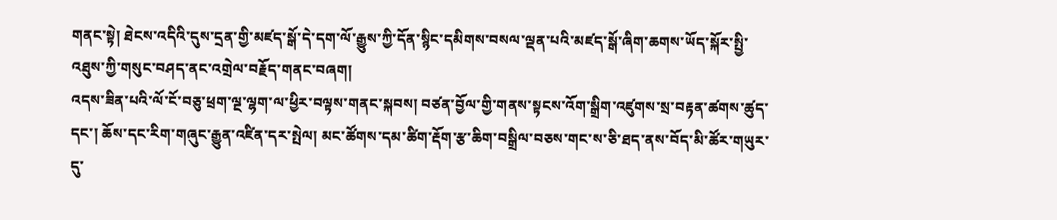གནང་སྟེ། ཐེངས་འདིའི་དུས་དྲན་གྱི་མཛད་སྒོ་དེ་དག་ལོ་རྒྱུས་ཀྱི་དོན་སྙིང་དམིགས་བསལ་ལྡན་པའི་མཛད་སྒོ་ཞིག་ཆགས་ཡོད་སྐོར་སྤྱི་འཐུས་ཀྱི་གསུང་བཤད་ནང་འགྲེལ་བརྗོད་གནང་བཞག།
འདས་ཟིན་པའི་ལོ་ངོ་བཅུ་ཕྲག་ལྔ་ལྷག་ལ་ཕྱིར་བལྟས་གནང་སྐབས། བཙན་བྱོལ་གྱི་གནས་སྟངས་འོག་སྒྲིག་འཛུགས་སྲ་བརྟན་ཚགས་ཚུད་དང་། ཆོས་དང་རིག་གཞུང་རྒྱུན་འཛིན་དར་སྤེལ། མང་ཚོགས་དམ་ཚིག་རྡོག་རྩ་ཆིག་བསྒྲིལ་བཅས་གང་ས་ཅི་ཐད་ནས་བོད་མི་ཚོར་གཡུར་དུ་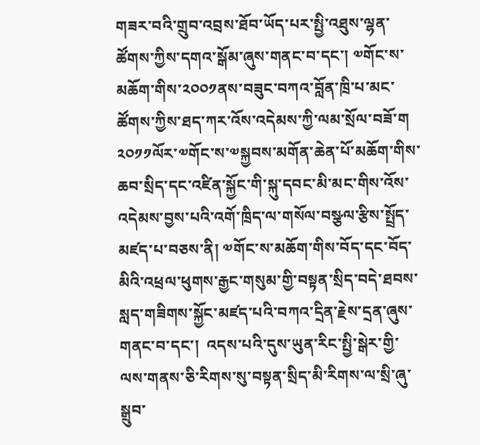གཟར་བའི་གྲུབ་འབྲས་ཐོབ་ཡོད་པར་སྤྱི་འཐུས་ལྷན་ཚོགས་ཀྱིས་དགའ་སྒོམ་ཞུས་གནང་བ་དང་། ༧གོང་ས་མཆོག་གིས་༢༠༠༡ནས་བཟུང་བཀའ་བློན་ཁྲི་པ་མང་ཚོགས་ཀྱིས་ཐད་ཀར་འོས་འདེམས་ཀྱི་ལམ་སྲོལ་བཟོ་ག ༢༠༡༡ལོར་༧གོང་ས་༧སྐྱབས་མགོན་ཆེན་པོ་མཆོག་གིས་ཆབ་སྲིད་དང་འཛིན་སྐྱོང་གི་སྐུ་དབང་མི་མང་གིས་འོས་འདེམས་བྱས་པའི་འགོ་ཁྲིད་ལ་གསོལ་བསྩལ་རྩིས་སྤྲོད་མཛད་པ་བཅས་ནི། ༧གོང་ས་མཆོག་གིས་བོད་དང་བོད་མིའི་འཕྲལ་ཕུགས་རྒྱང་གསུམ་གྱི་བསྟན་སྲིད་བདེ་ཐབས་སླད་གཟིགས་སྐྱོང་མཛད་པའི་བཀའ་དྲིན་རྗེས་དྲན་ཞུས་གནང་བ་དང་།  འདས་པའི་དུས་ཡུན་རིང་སྤྱི་སྒེར་གྱི་ལས་གནས་ཅི་རིགས་སུ་བསྟན་སྲིད་མི་རིགས་ལ་སྲི་ཞུ་སྒྲུབ་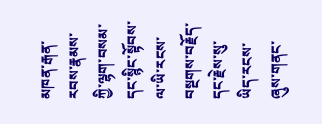མཁན་རྒན་རབས་རྣམས་ཀྱི་ལྷག་བསམ་དང་སྙིང་སྟོབས་ལ་ཡི་རངས་བསྔགས་བརྗོད་དང་རྗེས་སུ་ཡིད་རངས་ཞུས་གནང་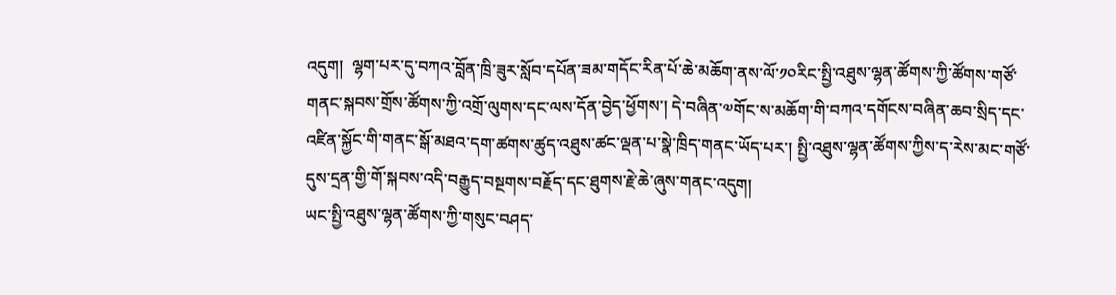འདུག།  ལྷག་པར་དུ་བཀའ་བློན་ཁྲི་ཟུར་སློབ་དཔོན་ཟམ་གདོང་རིན་པོ་ཆེ་མཆོག་ནས་ལོ་༡༠རིང་སྤྱི་འཐུས་ལྷན་ཚོགས་ཀྱི་ཚོགས་གཙོ་གནང་སྐབས་གྲོས་ཚོགས་ཀྱི་འགྲོ་ལུགས་དང་ལས་དོན་བྱེད་ཕྱོགས་། དེ་བཞིན་༧གོང་ས་མཆོག་གི་བཀའ་དགོངས་བཞིན་ཆབ་སྲིད་དང་འཛིན་སྐྱོང་གི་གནང་སྒོ་མཐའ་དག་ཚགས་ཚུད་འཐུས་ཚང་ལྡན་པ་སྣེ་ཁྲིད་གནང་ཡོད་པར་། སྤྱི་འཐུས་ལྷན་ཚོགས་ཀྱིས་ད་རེས་མང་གཙོ་དུས་དྲན་གྱི་གོ་སྐབས་འདི་བརྒྱུད་བསྔགས་བརྗོད་དང་ཐུགས་རྗེ་ཆེ་ཞུས་གནང་འདུག།
ཡང་སྤྱི་འཐུས་ལྷན་ཚོགས་ཀྱི་གསུང་བཤད་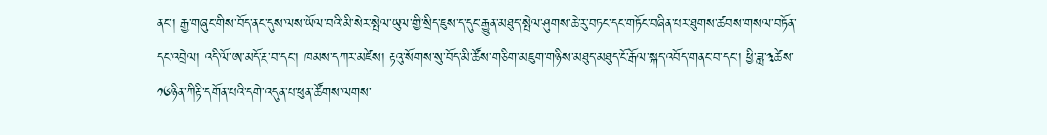ནང་། རྒྱ་གཞུང་གིས་བོད་ནང་དུས་ལས་ཡོལ་བའི་མི་སེར་སྤེལ་ཡུལ་གྱི་སྲིད་ཇུས་ད་དུང་རྒྱུན་མཐུད་སྤེལ་ཤུགས་ཆེ་རུ་བཏང་དང་གཏོང་བཞིན་པར་ཐུགས་ཚབས་གསལ་བཏོན་དང་འབྲེལ། འདི་ལོ་ཨ་མདོ་རྔ་བ་དང་། ཁམས་དཀར་མཛེས། རྟའུ་སོགས་སུ་བོད་མི་ཚོས་གཅིག་མཇུག་གཉིས་མཐུད་མཐུད་ངོ་རྒོལ་སྐད་འབོད་གནང་བ་དང་། ཕྱི་ཟླ་༣ཚེས་༡༦ཉིན་ཀིརྟི་དགོན་པའི་དགེ་འདུན་པ་ཕུན་ཚོགས་ལགས་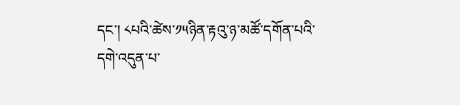དང་། ༨པའི་ཚེས་༡༥ཉིན་རྟའུ་ཉ་མཚོ་དགོན་པའི་དགེ་འདུན་པ་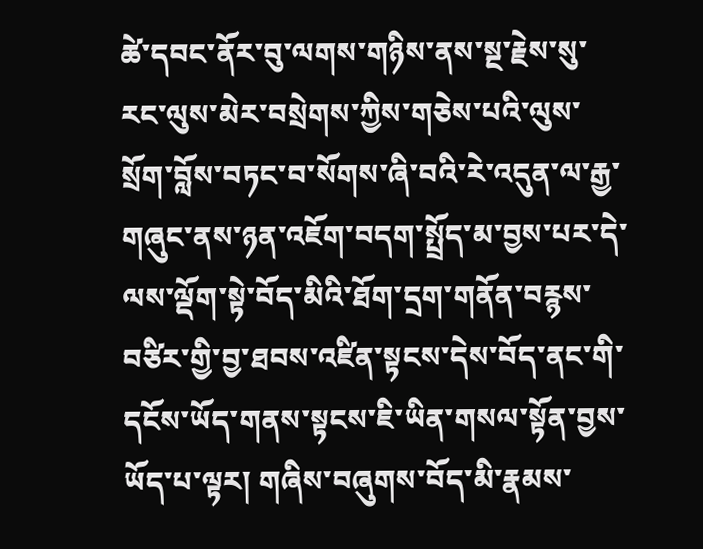ཚེ་དབང་ནོར་བུ་ལགས་གཉིས་ནས་སྔ་རྗེས་སུ་རང་ལུས་མེར་བསྲེགས་ཀྱིས་གཅེས་པའི་ལུས་སྲོག་བློས་བཏང་བ་སོགས་ཞི་བའི་རེ་འདུན་ལ་རྒྱ་གཞུང་ནས་ཉན་འཇོག་བདག་སྤྲོད་མ་བྱས་པར་དེ་ལས་ལྡོག་སྟེ་བོད་མིའི་ཐོག་དྲག་གནོན་བརྙས་བཙིར་གྱི་བྱ་ཐབས་འཛིན་སྟངས་དེས་བོད་ནང་གི་དངོས་ཡོད་གནས་སྟངས་ཇི་ཡིན་གསལ་སྟོན་བྱས་ཡོད་པ་ལྟར། གཞིས་བཞུགས་བོད་མི་རྣམས་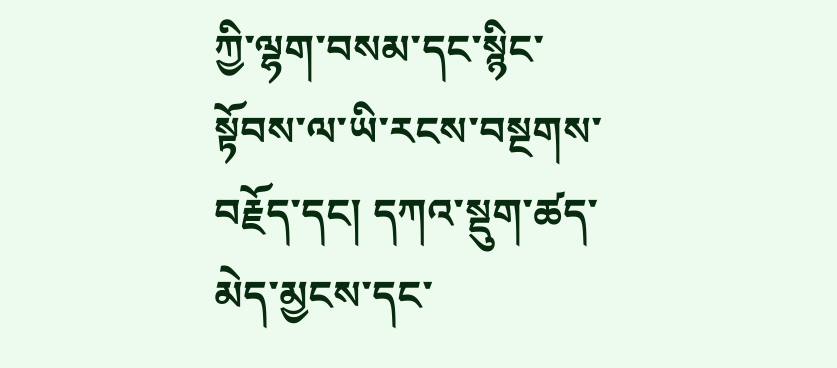ཀྱི་ལྷག་བསམ་དང་སྙིང་སྟོབས་ལ་ཡི་རངས་བསྔགས་བརྗོད་དང། དཀའ་སྡུག་ཚད་མེད་མྱངས་དང་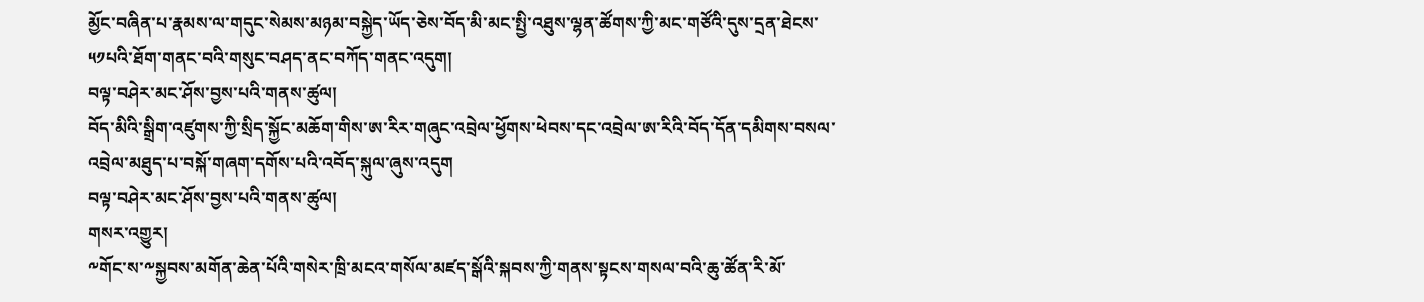མྱོང་བཞིན་པ་རྣམས་ལ་གདུང་སེམས་མཉམ་བསྐྱེད་ཡོད་ཅེས་བོད་མི་མང་སྤྱི་འཐུས་ལྷན་ཚོགས་ཀྱི་མང་གཙོའི་དུས་དྲན་ཐེངས་༥༡པའི་ཐོག་གནང་བའི་གསུང་བཤད་ནང་བཀོད་གནང་འདུག།
བལྟ་བཤེར་མང་ཤོས་བྱས་པའི་གནས་ཚུལ།
བོད་མིའི་སྒྲིག་འཛུགས་ཀྱི་སྲིད་སྐྱོང་མཆོག་གིས་ཨ་རིར་གཞུང་འབྲེལ་ཕྱོགས་ཕེབས་དང་འབྲེལ་ཨ་རིའི་བོད་དོན་དམིགས་བསལ་འབྲེལ་མཐུད་པ་བསྐོ་གཞག་དགོས་པའི་འབོད་སྐུལ་ཞུས་འདུག
བལྟ་བཤེར་མང་ཤོས་བྱས་པའི་གནས་ཚུལ།
གསར་འགྱུར།
༸གོང་ས་༸སྐྱབས་མགོན་ཆེན་པོའི་གསེར་ཁྲི་མངའ་གསོལ་མཛད་སྒོའི་སྐབས་ཀྱི་གནས་སྟངས་གསལ་བའི་ཆུ་ཚོན་རི་མོ་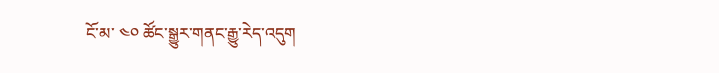ངོ་མ་ ༤༠ ཚོང་སྒྱུར་གནང་རྒྱུ་རེད་འདུག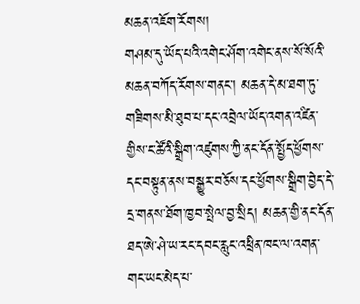མཆན་འཇོག་རོགས།
གཤམ་དུ་ཡོད་པའི་འགེང་ཤོག་འགེང་ནས་སོ་སོའི་མཆན་བཀོད་རོགས་གནང་། མཆན་དེ་མ་ཐག་ཏུ་གཟིགས་མི་ཐུབ་པ་དང་འབྲེལ་ཡོད་འགན་འཛིན་གྱིས་ང་ཚོའི་སྒྲིག་འཛུགས་ཀྱི་ནང་དོན་སྤྱོད་ཕྱོགས་དང་བསྟུན་ནས་བསྒྱུར་བཅོས་དང་ཕྱོགས་སྒྲིག་བྱེད་དེ་དྲ་གནས་ཐོག་ཁྱབ་སྤེལ་བྱ་སྲིད། མཆན་གྱི་ནང་དོན་ཐད་ཨེ་ཤེ་ཡ་རང་དབང་རླུང་འཕྲིན་ཁང་ལ་འགན་གང་ཡང་མེད་པ་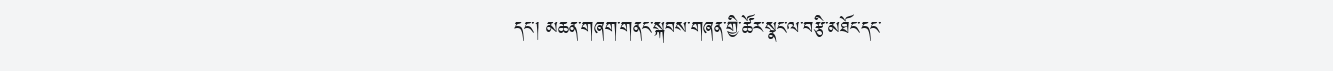དང་། མཆན་གཞག་གནང་སྐབས་གཞན་གྱི་ཚོར་སྣང་ལ་བརྩི་མཐོང་དང་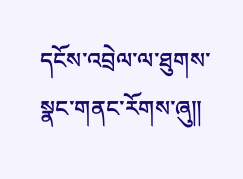དངོས་འབྲེལ་ལ་ཐུགས་སྣང་གནང་རོགས་ཞུ༎